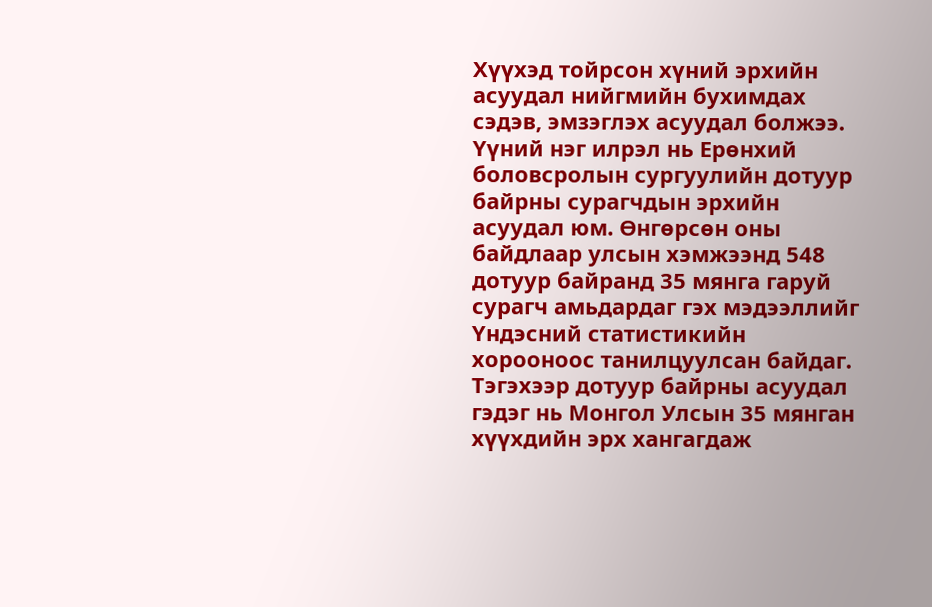Хүүхэд тойрсон хүний эрхийн асуудал нийгмийн бухимдах сэдэв, эмзэглэх асуудал болжээ. Үүний нэг илрэл нь Ерөнхий боловсролын сургуулийн дотуур байрны сурагчдын эрхийн асуудал юм. Өнгөрсөн оны байдлаар улсын хэмжээнд 548 дотуур байранд 35 мянга гаруй сурагч амьдардаг гэх мэдээллийг Үндэсний статистикийн хорооноос танилцуулсан байдаг. Тэгэхээр дотуур байрны асуудал гэдэг нь Монгол Улсын 35 мянган хүүхдийн эрх хангагдаж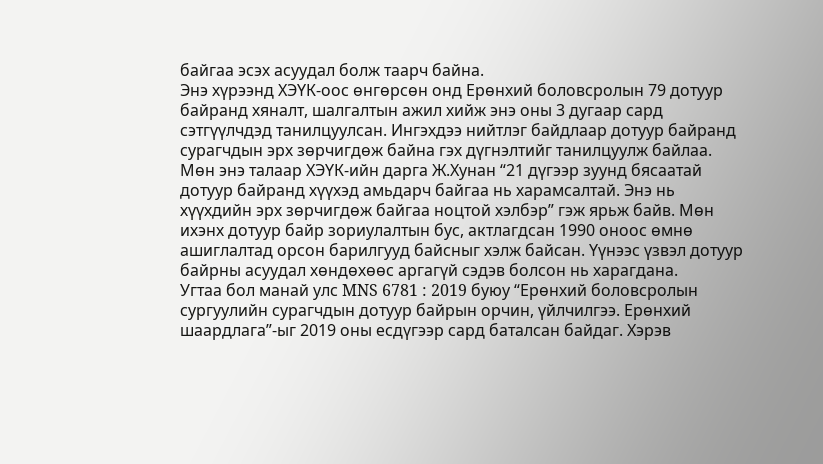байгаа эсэх асуудал болж таарч байна.
Энэ хүрээнд ХЭҮК-оос өнгөрсөн онд Ерөнхий боловсролын 79 дотуур байранд хяналт, шалгалтын ажил хийж энэ оны 3 дугаар сард сэтгүүлчдэд танилцуулсан. Ингэхдээ нийтлэг байдлаар дотуур байранд сурагчдын эрх зөрчигдөж байна гэх дүгнэлтийг танилцуулж байлаа. Мөн энэ талаар ХЭҮК-ийн дарга Ж.Хунан “21 дүгээр зуунд бясаатай дотуур байранд хүүхэд амьдарч байгаа нь харамсалтай. Энэ нь хүүхдийн эрх зөрчигдөж байгаа ноцтой хэлбэр” гэж ярьж байв. Мөн ихэнх дотуур байр зориулалтын бус, актлагдсан 1990 оноос өмнө ашиглалтад орсон барилгууд байсныг хэлж байсан. Үүнээс үзвэл дотуур байрны асуудал хөндөхөөс аргагүй сэдэв болсон нь харагдана.
Угтаа бол манай улс MNS 6781 : 2019 буюу “Ерөнхий боловсролын сургуулийн сурагчдын дотуур байрын орчин, үйлчилгээ. Ерөнхий шаардлага”-ыг 2019 оны есдүгээр сард баталсан байдаг. Хэрэв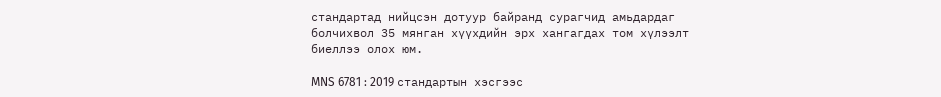стандартад нийцсэн дотуур байранд сурагчид амьдардаг болчихвол 35 мянган хүүхдийн эрх хангагдах том хүлээлт биеллээ олох юм.

MNS 6781 : 2019 стандартын хэсгээс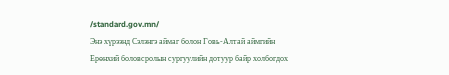/standard.gov.mn/
Энэ хүрээнд Сэлэнгэ аймаг болон Говь-Алтай аймгийн Ерөнхий боловсролын сургуулийн дотуур байр холбогдох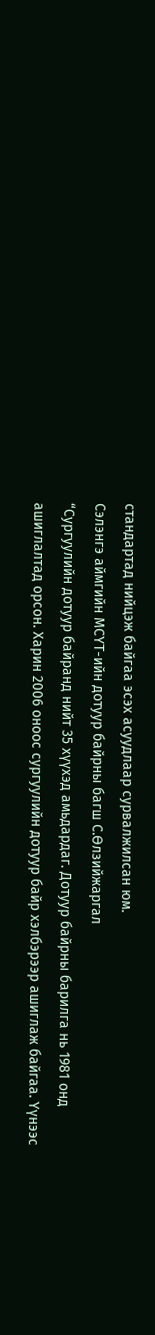стандартад нийцэж байгаа эсэх асуудлаар сурвалжилсан юм.
Сэлэнгэ аймгийн МСҮТ-ийн дотуур байрны багш С.Өлзийжаргал
“Сургуулийн дотуур байранд нийт 35 хүүхэд амьдардаг. Дотуур байрны барилга нь 1981 онд ашиглалтад орсон. Харин 2006 оноос сургуулийн дотуур байр хэлбэрээр ашиглаж байгаа. Үүнээс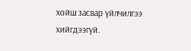хойш засвар үйлчилгээ хийгдээгүй.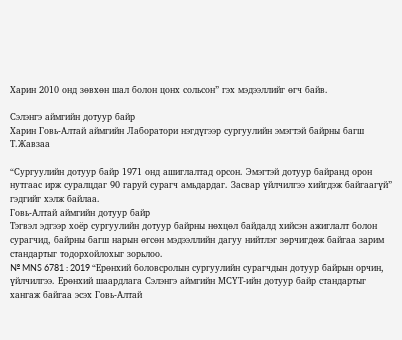Харин 2010 онд зөвхөн шал болон цонх сольсон” гэх мэдээллийг өгч байв.

Сэлэнгэ аймгийн дотуур байр
Харин Говь-Алтай аймгийн Лаборатори нэгдүгээр сургуулийн эмэгтэй байрны багш Т.Жавзаа

“Сургуулийн дотуур байр 1971 онд ашиглалтад орсон. Эмэгтэй дотуур байранд орон нутгаас ирж суралцдаг 90 гаруй сурагч амьдардаг. Засвар үйлчилгээ хийгдэж байгаагүй” гэдгийг хэлж байлаа.
Говь-Алтай аймгийн дотуур байр
Тэгвэл эдгээр хоёр сургуулийн дотуур байрны нөхцөл байдалд хийсэн ажиглалт болон сурагчид, байрны багш нарын өгсөн мэдээллийн дагуу нийтлэг зөрчигдөж байгаа зарим стандартыг тодорхойлохыг зорьлоо.
№ MNS 6781 : 2019 “Ерөнхий боловсролын сургуулийн сурагчдын дотуур байрын орчин, үйлчилгээ. Ерөнхий шаардлага Сэлэнгэ аймгийн МСҮТ-ийн дотуур байр стандартыг хангаж байгаа эсэх Говь-Алтай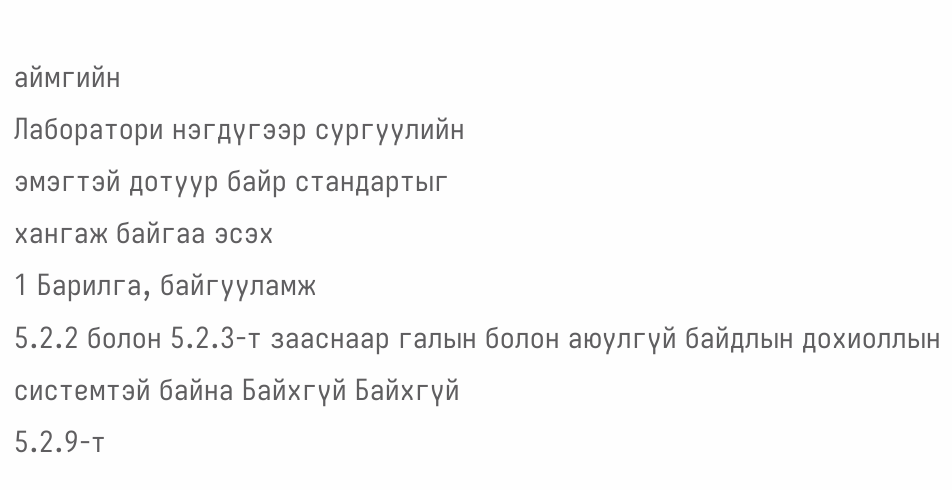аймгийн
Лаборатори нэгдүгээр сургуулийн
эмэгтэй дотуур байр стандартыг
хангаж байгаа эсэх
1 Барилга, байгууламж
5.2.2 болон 5.2.3-т зааснаар галын болон аюулгүй байдлын дохиоллын системтэй байна Байхгүй Байхгүй
5.2.9-т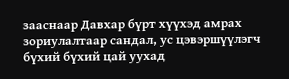зааснаар Давхар бүрт хүүхэд амрах зориулалтаар сандал, ус цэвэршүүлэгч бүхий бүхий цай уухад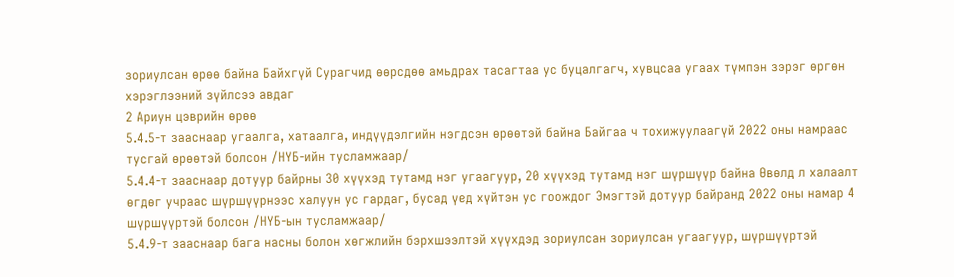зориулсан өрөө байна Байхгүй Сурагчид өөрсдөө амьдрах тасагтаа ус буцалгагч, хувцсаа угаах түмпэн зэрэг өргөн хэрэглээний зүйлсээ авдаг
2 Ариун цэврийн өрөө
5.4.5-т зааснаар угаалга, хатаалга, индүүдэлгийн нэгдсэн өрөөтэй байна Байгаа ч тохижуулаагүй 2022 оны намраас тусгай өрөөтэй болсон /НҮБ-ийн тусламжаар/
5.4.4-т зааснаар дотуур байрны 30 хүүхэд тутамд нэг угаагуур, 20 хүүхэд тутамд нэг шүршүүр байна Өвөлд л халаалт өгдөг учраас шүршүүрнээс халуун ус гардаг, бусад үед хүйтэн ус гоождог Эмэгтэй дотуур байранд 2022 оны намар 4 шүршүүртэй болсон /НҮБ-ын тусламжаар/
5.4.9-т зааснаар бага насны болон хөгжлийн бэрхшээлтэй хүүхдэд зориулсан зориулсан угаагуур, шүршүүртэй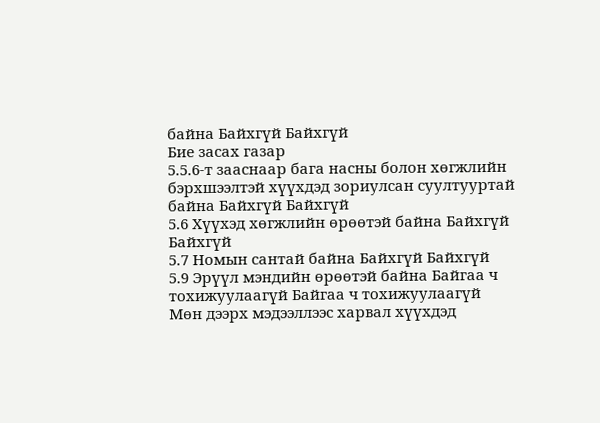байна Байхгүй Байхгүй
Бие засах газар
5.5.6-т зааснаар бага насны болон хөгжлийн бэрхшээлтэй хүүхдэд зориулсан суултууртай байна Байхгүй Байхгүй
5.6 Хүүхэд хөгжлийн өрөөтэй байна Байхгүй Байхгүй
5.7 Номын сантай байна Байхгүй Байхгүй
5.9 Эрүүл мэндийн өрөөтэй байна Байгаа ч тохижуулаагүй Байгаа ч тохижуулаагүй
Мөн дээрх мэдээллээс харвал хүүхдэд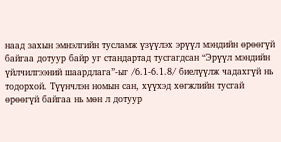наад захын эмнэлгийн тусламж үзүүлэх эрүүл мэндийн өрөөгүй байгаа дотуур байр уг стандартад тусгагдсан “Эрүүл мэндийн үйлчилгээний шаардлага”-ыг /6.1-6.1.8/ биелүүлж чадахгүй нь тодорхой. Түүнчлэн номын сан, хүүхэд хөгжлийн тусгай өрөөгүй байгаа нь мөн л дотуур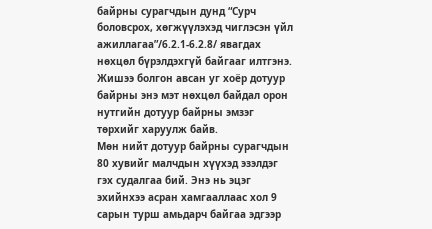байрны сурагчдын дунд “Сурч боловсрох, хөгжүүлэхэд чиглэсэн үйл ажиллагаа”/6.2.1-6.2.8/ явагдах нөхцөл бүрэлдэхгүй байгааг илтгэнэ.
Жишээ болгон авсан уг хоёр дотуур байрны энэ мэт нөхцөл байдал орон нутгийн дотуур байрны эмзэг төрхийг харуулж байв.
Мөн нийт дотуур байрны сурагчдын 80 хувийг малчдын хүүхэд эзэлдэг гэх судалгаа бий. Энэ нь эцэг эхийнхээ асран хамгааллаас хол 9 сарын турш амьдарч байгаа эдгээр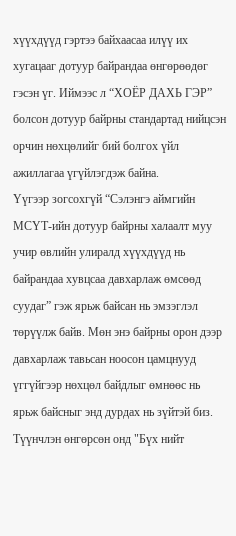хүүхдүүд гэртээ байхаасаа илүү их хугацааг дотуур байрандаа өнгөрөөдөг гэсэн үг. Иймээс л “ХОЁР ДАХЬ ГЭР” болсон дотуур байрны стандартад нийцсэн орчин нөхцөлийг бий болгох үйл ажиллагаа үгүйлэгдэж байна.
Үүгээр зогсохгүй “Сэлэнгэ аймгийн МСҮТ-ийн дотуур байрны халаалт муу учир өвлийн улиралд хүүхдүүд нь байрандаа хувцсаа давхарлаж өмсөөд суудаг” гэж ярьж байсан нь эмзэглэл төрүүлж байв. Мөн энэ байрны орон дээр давхарлаж тавьсан ноосон цамцнууд үггүйгээр нөхцөл байдлыг өмнөөс нь ярьж байсныг энд дурдах нь зүйтэй биз.
Түүнчлэн өнгөрсөн онд "Бүх нийт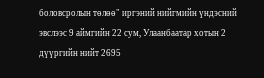боловсролын төлөө" иргэний нийгмийн үндэсний эвслээс 9 аймгийн 22 сум, Улаанбаатар хотын 2 дүүргийн нийт 2695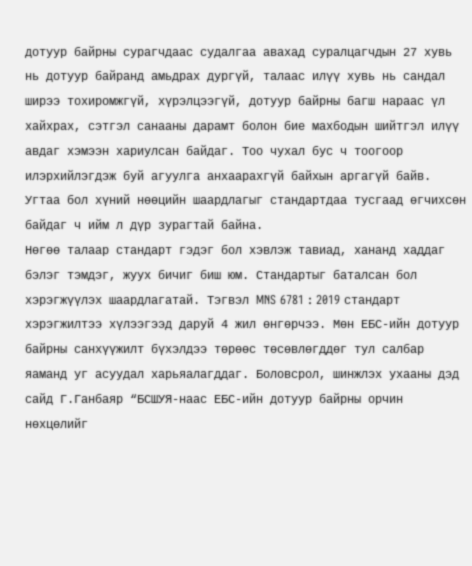дотуур байрны сурагчдаас судалгаа авахад суралцагчдын 27 хувь нь дотуур байранд амьдрах дургүй, талаас илүү хувь нь сандал ширээ тохиромжгүй, хүрэлцээгүй, дотуур байрны багш нараас үл хайхрах, сэтгэл санааны дарамт болон бие махбодын шийтгэл илүү авдаг хэмээн хариулсан байдаг. Тоо чухал бус ч тоогоор илэрхийлэгдэж буй агуулга анхаарахгүй байхын аргагүй байв. Угтаа бол хүний нөөцийн шаардлагыг стандартдаа тусгаад өгчихсөн байдаг ч ийм л дүр зурагтай байна.
Нөгөө талаар стандарт гэдэг бол хэвлэж тавиад, хананд хаддаг бэлэг тэмдэг, жуух бичиг биш юм. Стандартыг баталсан бол хэрэгжүүлэх шаардлагатай. Тэгвэл MNS 6781 : 2019 стандарт хэрэгжилтээ хүлээгээд даруй 4 жил өнгөрчээ. Мөн ЕБС-ийн дотуур байрны санхүүжилт бүхэлдээ төрөөс төсөвлөгддөг тул салбар яаманд уг асуудал харьяалагддаг. Боловсрол, шинжлэх ухааны дэд сайд Г.Ганбаяр “БСШУЯ-наас ЕБС-ийн дотуур байрны орчин нөхцөлийг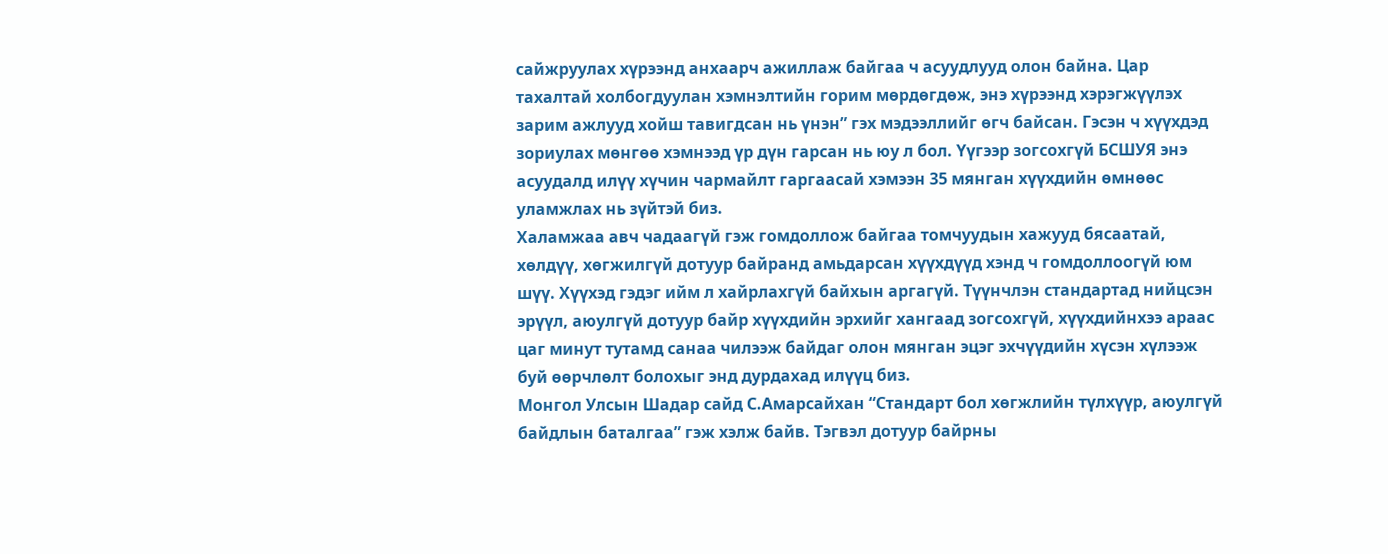сайжруулах хүрээнд анхаарч ажиллаж байгаа ч асуудлууд олон байна. Цар тахалтай холбогдуулан хэмнэлтийн горим мөрдөгдөж, энэ хүрээнд хэрэгжүүлэх зарим ажлууд хойш тавигдсан нь үнэн” гэх мэдээллийг өгч байсан. Гэсэн ч хүүхдэд зориулах мөнгөө хэмнээд үр дүн гарсан нь юу л бол. Үүгээр зогсохгүй БСШУЯ энэ асуудалд илүү хүчин чармайлт гаргаасай хэмээн 35 мянган хүүхдийн өмнөөс уламжлах нь зүйтэй биз.
Халамжаа авч чадаагүй гэж гомдоллож байгаа томчуудын хажууд бясаатай, хөлдүү, хөгжилгүй дотуур байранд амьдарсан хүүхдүүд хэнд ч гомдоллоогүй юм шүү. Хүүхэд гэдэг ийм л хайрлахгүй байхын аргагүй. Түүнчлэн стандартад нийцсэн эрүүл, аюулгүй дотуур байр хүүхдийн эрхийг хангаад зогсохгүй, хүүхдийнхээ араас цаг минут тутамд санаа чилээж байдаг олон мянган эцэг эхчүүдийн хүсэн хүлээж буй өөрчлөлт болохыг энд дурдахад илүүц биз.
Монгол Улсын Шадар сайд С.Амарсайхан “Стандарт бол хөгжлийн түлхүүр, аюулгүй байдлын баталгаа” гэж хэлж байв. Тэгвэл дотуур байрны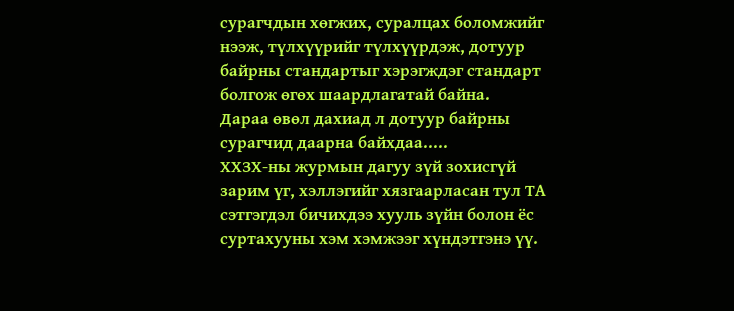сурагчдын хөгжих, суралцах боломжийг нээж, түлхүүрийг түлхүүрдэж, дотуур байрны стандартыг хэрэгждэг стандарт болгож өгөх шаардлагатай байна.
Дараа өвөл дахиад л дотуур байрны сурагчид даарна байхдаа.....
ХХЗХ-ны журмын дагуу зүй зохисгүй зарим үг, хэллэгийг хязгаарласан тул ТА сэтгэгдэл бичихдээ хууль зүйн болон ёс суртахууны хэм хэмжээг хүндэтгэнэ үү.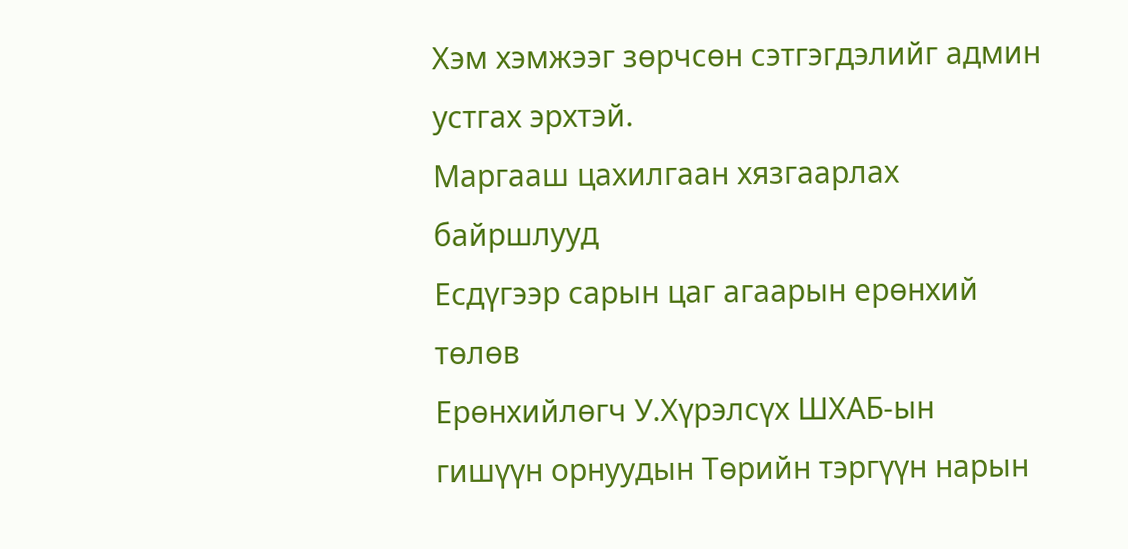Хэм хэмжээг зөрчсөн сэтгэгдэлийг админ устгах эрхтэй.
Маргааш цахилгаан хязгаарлах байршлууд
Есдүгээр сарын цаг агаарын ерөнхий төлөв
Ерөнхийлөгч У.Хүрэлсүх ШХАБ-ын гишүүн орнуудын Төрийн тэргүүн нарын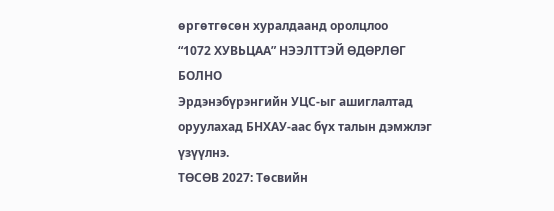өргөтгөсөн хуралдаанд оролцлоо
“1072 ХУВЬЦАА” НЭЭЛТТЭЙ ӨДӨРЛӨГ БОЛНО
Эрдэнэбүрэнгийн УЦС-ыг ашиглалтад оруулахад БНХАУ-аас бүх талын дэмжлэг үзүүлнэ.
ТӨСӨВ 2027: Төсвийн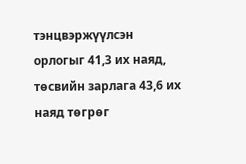тэнцвэржүүлсэн орлогыг 41,3 их наяд, төсвийн зарлага 43,6 их наяд төгрөг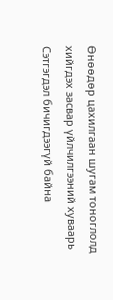Өнөөдөр цахилгаан шугам тоноглолд хийгдэх засвар үйлчилгээний хуваарь
Сэтгэгдэл бичигдээгүй байна